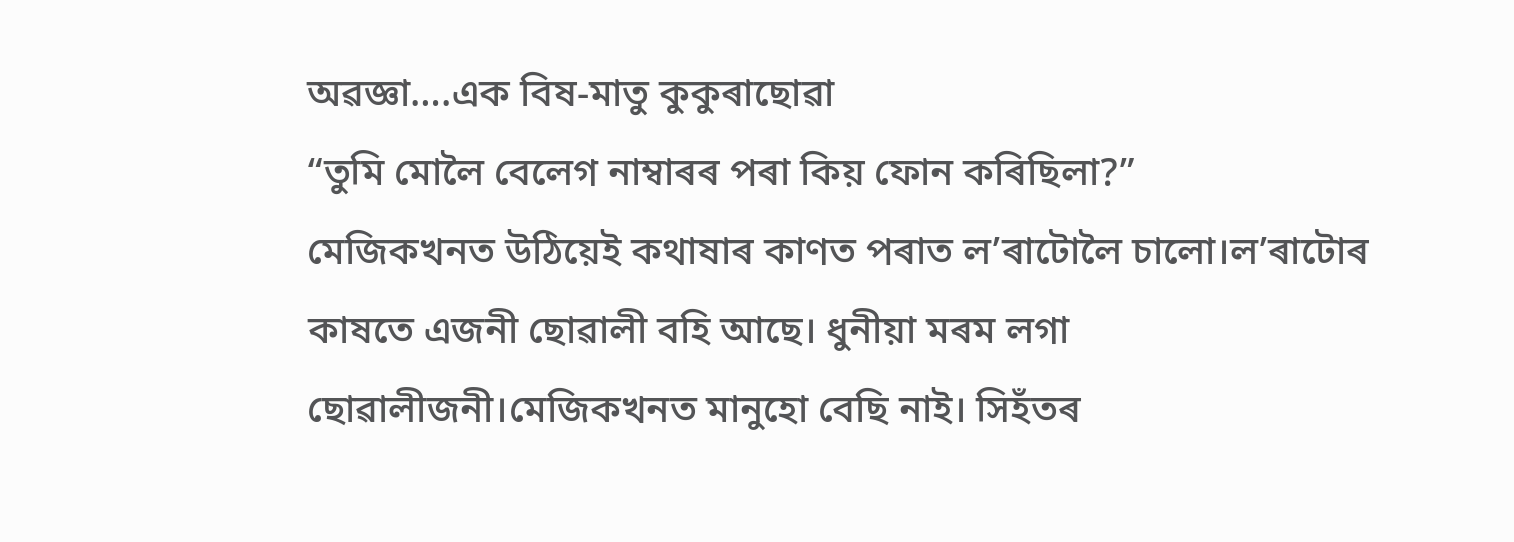অৱজ্ঞা….এক বিষ-মাতু কুকুৰাছোৱা
“তুমি মোলৈ বেলেগ নাম্বাৰৰ পৰা কিয় ফোন কৰিছিলা?”
মেজিকখনত উঠিয়েই কথাষাৰ কাণত পৰাত ল’ৰাটোলৈ চালো।ল’ৰাটোৰ কাষতে এজনী ছোৱালী বহি আছে। ধুনীয়া মৰম লগা ছোৱালীজনী।মেজিকখনত মানুহো বেছি নাই। সিহঁতৰ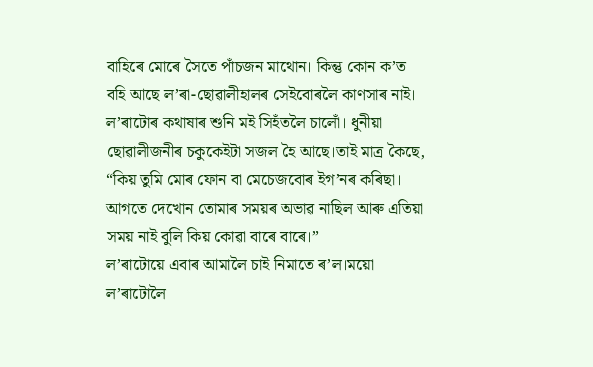বাহিৰে মোৰে সৈতে পাঁচজন মাথোন। কিন্তু কোন ক’ত বহি আছে ল’ৰা-ছোৱালীহালৰ সেইবোৰলৈ কাণসাৰ নাই।
ল’ৰাটোৰ কথাষাৰ শুনি মই সিহঁতলৈ চালোঁ। ধুনীয়া ছোৱালীজনীৰ চকুকেইটা সজল হৈ আছে।তাই মাত্ৰ কৈছে,
“কিয় তুমি মোৰ ফোন বা মেচেজবোৰ ইগ’নৰ কৰিছা। আগতে দেখোন তোমাৰ সময়ৰ অভাৱ নাছিল আৰু এতিয়া সময় নাই বুলি কিয় কোৱা বাৰে বাৰে।”
ল’ৰাটোয়ে এবাৰ আমালৈ চাই নিমাতে ৰ’ল।ময়ো ল’ৰাটোলৈ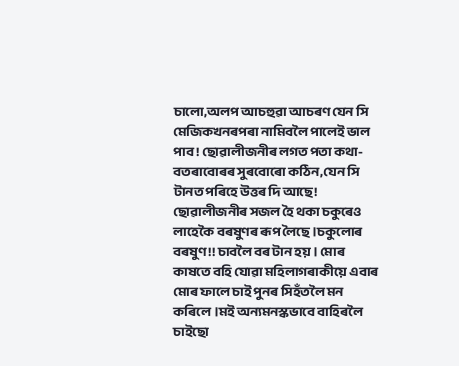চালো,অলপ আচহুৱা আচৰণ যেন সি মেজিকখনৰপৰা নামিবলৈ পালেই ভাল পাব! ছোৱালীজনীৰ লগত পতা কথা-বতৰাবোৰৰ সুৰবোৰো কঠিন,যেন সি টানত পৰিহে উত্তৰ দি আছে!
ছোৱালীজনীৰ সজল হৈ থকা চকুৰেও লাহেকৈ বৰষুণৰ ৰূপ লৈছে।চকুলোৰ বৰষুণ!! চাবলৈ বৰ টান হয়। মোৰ কাষতে বহি যোৱা মহিলাগৰাকীয়ে এবাৰ মোৰ ফালে চাই পুনৰ সিহঁতলৈ মন কৰিলে।মই অন্যমনস্কভাবে বাহিৰলৈ চাইছো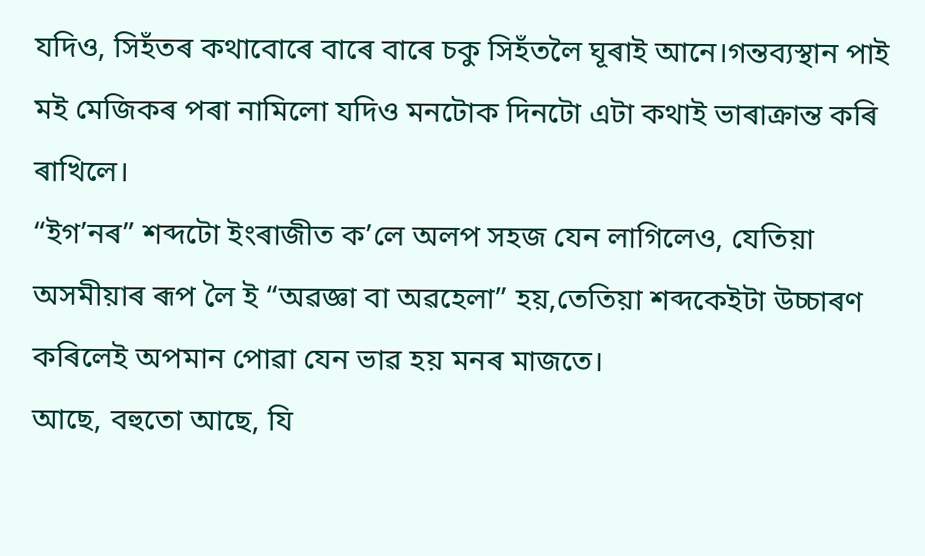যদিও, সিহঁতৰ কথাবোৰে বাৰে বাৰে চকু সিহঁতলৈ ঘূৰাই আনে।গন্তব্যস্থান পাই মই মেজিকৰ পৰা নামিলো যদিও মনটোক দিনটো এটা কথাই ভাৰাক্ৰান্ত কৰি ৰাখিলে।
“ইগ’নৰ” শব্দটো ইংৰাজীত ক’লে অলপ সহজ যেন লাগিলেও, যেতিয়া অসমীয়াৰ ৰূপ লৈ ই “অৱজ্ঞা বা অৱহেলা” হয়,তেতিয়া শব্দকেইটা উচ্চাৰণ কৰিলেই অপমান পোৱা যেন ভাৱ হয় মনৰ মাজতে।
আছে, বহুতো আছে, যি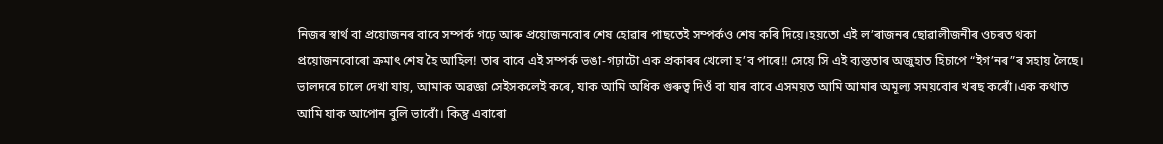নিজৰ স্বাৰ্থ বা প্ৰয়োজনৰ বাবে সম্পৰ্ক গঢ়ে আৰু প্ৰয়োজনবোৰ শেষ হোৱাৰ পাছতেই সম্পৰ্কও শেষ কৰি দিয়ে।হয়তো এই ল’ৰাজনৰ ছোৱালীজনীৰ ওচৰত থকা প্ৰয়োজনবোৰো ক্ৰমাৎ শেষ হৈ আহিল! তাৰ বাবে এই সম্পৰ্ক ভঙা-গঢ়াটো এক প্ৰকাৰৰ খেলো হ’ব পাৰে!! সেয়ে সি এই ব্যস্ততাৰ অজুহাত হিচাপে “ইগ’নৰ”ৰ সহায় লৈছে।
ভালদৰে চালে দেখা যায়, আমাক অৱজ্ঞা সেইসকলেই কৰে, যাক আমি অধিক গুৰুত্ব দিওঁ বা যাৰ বাবে এসময়ত আমি আমাৰ অমূল্য সময়বোৰ খৰছ কৰোঁ।এক কথাত আমি যাক আপোন বুলি ভাবোঁ। কিন্তু এবাৰো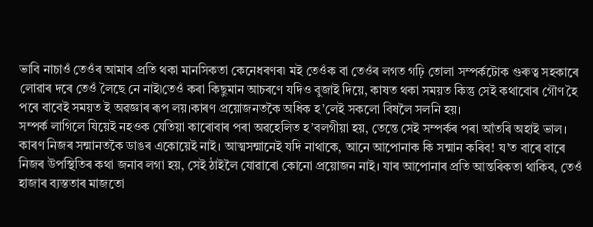ভাবি নাচাওঁ তেওঁৰ আমাৰ প্ৰতি থকা মানসিকতা কেনেধৰণৰ৷ মই তেওঁক বা তেওঁৰ লগত গঢ়ি তোলা সম্পৰ্কটোক গুৰুত্ব সহকাৰে লোৱাৰ দৰে তেওঁ লৈছে নে নাই৷তেওঁ কৰা কিছুমান আচৰণে যদিও বুজাই দিয়ে, কাষত থকা সময়ত কিন্তু সেই কথাবোৰ গৌণ হৈ পৰে বাবেই সময়ত ই অৱজ্ঞাৰ ৰূপ লয়।কাৰণ প্ৰয়োজনতকৈ অধিক হ’লেই সকলো বিষলৈ সলনি হয়।
সম্পৰ্ক লাগিলে যিয়েই নহওক যেতিয়া কাৰোবাৰ পৰা অৱহেলিত হ’বলগীয়া হয়, তেন্তে সেই সম্পৰ্কৰ পৰা আঁতৰি অহাই ভাল। কাৰণ নিজৰ সন্মানতকৈ ডাঙৰ একোয়েই নাই। আত্মসন্মানেই যদি নাথাকে, আনে আপোনাক কি সন্মান কৰিব! য’ত বাৰে বাৰে নিজৰ উপস্থিতিৰ কথা জনাব লগা হয়, সেই ঠাইলৈ যোৱাৰো কোনো প্ৰয়োজন নাই। যাৰ আপোনাৰ প্ৰতি আন্তৰিকতা থাকিব, তেওঁ হাজাৰ ব্যস্ততাৰ মাজতো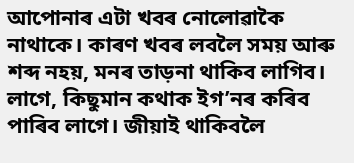আপোনাৰ এটা খবৰ নোলোৱাকৈ নাথাকে। কাৰণ খবৰ লবলৈ সময় আৰু শব্দ নহয়, মনৰ তাড়না থাকিব লাগিব।
লাগে, কিছুমান কথাক ইগ’নৰ কৰিব পাৰিব লাগে। জীয়াই থাকিবলৈ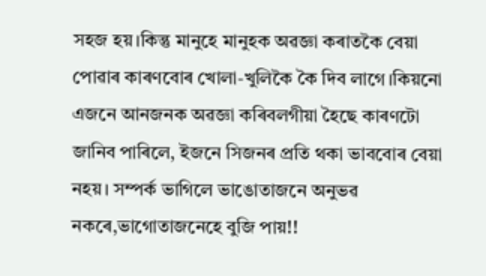সহজ হয়।কিন্তু মানুহে মানুহক অৱজ্ঞা কৰাতকৈ বেয়া পোৱাৰ কাৰণবোৰ খোলা-খুলিকৈ কৈ দিব লাগে।কিয়নো এজনে আনজনক অৱজ্ঞা কৰিবলগীয়া হৈছে কাৰণটো জানিব পাৰিলে, ইজনে সিজনৰ প্ৰতি থকা ভাববোৰ বেয়া নহয়। সম্পৰ্ক ভাগিলে ভাঙোতাজনে অনুভৱ নকৰে,ভাগোতাজনেহে বুজি পায়!!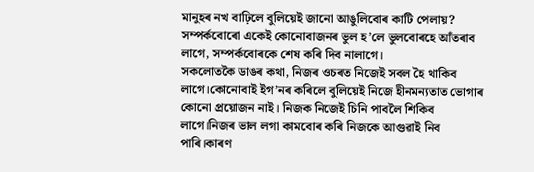মানুহৰ নখ বাঢ়িলে বুলিয়েই জানো আঙুলিবোৰ কাটি পেলায়? সম্পৰ্কবোৰো একেই কোনোবাজনৰ ভুল হ’লে ভুলবোৰহে আঁতৰাব লাগে, সম্পৰ্কবোৰকে শেষ কৰি দিব নালাগে।
সকলোতকৈ ডাঙৰ কথা, নিজৰ ওচৰত নিজেই সবল হৈ থাকিব লাগে।কোনোবাই ইগ’নৰ কৰিলে বুলিয়েই নিজে হীনমন্যতাত ভোগাৰ কোনো প্ৰয়োজন নাই। নিজক নিজেই চিনি পাবলৈ শিকিব লাগে।নিজৰ ভাল লগা কামবোৰ কৰি নিজকে আগুৱাই নিব পাৰি।কাৰণ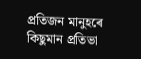প্ৰতিজন মানুহৰে কিছুমান প্ৰতিভা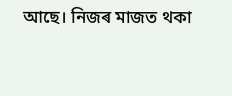আছে। নিজৰ মাজত থকা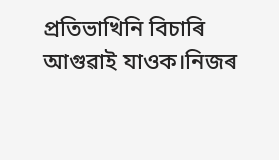প্ৰতিভাখিনি বিচাৰি আগুৱাই যাওক।নিজৰ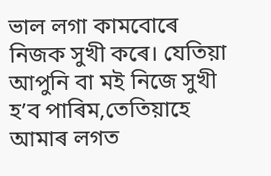ভাল লগা কামবোৰে নিজক সুখী কৰে। যেতিয়া আপুনি বা মই নিজে সুখী হ’ব পাৰিম,তেতিয়াহে আমাৰ লগত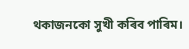থকাজনকো সুখী কৰিব পাৰিম।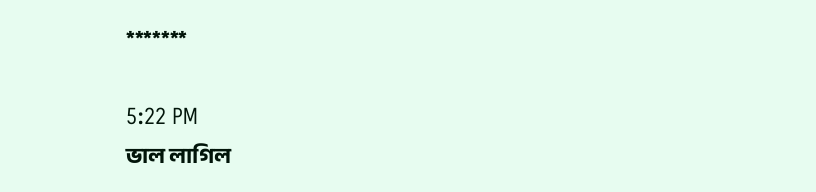*******

5:22 PM
ভাল লাগিল